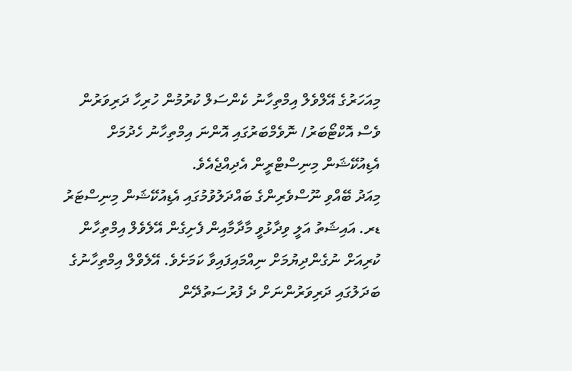މިއަހަރުގެ އޭލްވެލް އިމްތިހާނު ކެންސަލް ކުރުމުން ހުރިހާ ދަރިވަރުން ވެސް އޮކްޓޯބަރު/ ނޮވެމްބަރުގައި އޮންނަ އިމްތިހާނު ހެދުމަށް އެޑިއުކޭޝަން މިނިސްޓްރީން އެދިއްޖެއެވެ.
މިއަދު ބޭއްވި ނޫސްވެރިންގެ ބައްދަލުވުމުގައި އެޑިއުކޭޝަން މިނިސްޓަރު ޑރ. އައިޝަތު އަލީ ވިދާޅުވީ މާދާމާއިން ފެށިގެން އޭލެވެލް އިމްތިހާން ކުރިއަށް ނުގެންދިޔުމަށް ނިއްމައިފައިވާ ކަމަށެވެ. އޭލެވްލް އިމްތިހާނުގެ ބަދަލުގައި ދަރިވަރުންނަށް ދެ ފުރުސަތުދޭން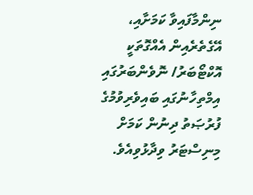ނިންމާފައިވާ ކަމަށާއި، އޭގެތެރެއިން އެއްގޮތަކީ އޮކްޓޯބަރު/ ނޮވެންބަރުގައި އިމްތިހާނުގައި ބައިވެރިވުމުގެ ފުރުޞަތު ދިނުން ކަމަށް މިނިސްޓަރު ވިދާޅުވިއެވެ.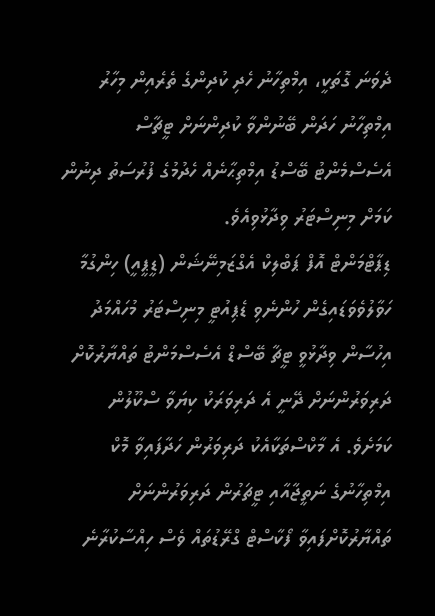ދެވަނަ ގޮތަކީ، އިމްތިހާނު ހެދި ކުދިންގެ ތެރެއިން މިހާރު އިމްތިހާނު ހަދަން ބޭނުންވާ ކުދިންނަށް ޓީޗާސް އެސެސްމެންޓު ބޭސްޑު އިމްތިޙާނެއް ހެދުމުގެ ފުރުސަތު ދިނުން ކަމަށް މިނިސްޓަރު ވިދާޅުވިއެވެ.
ޑިޕާޓްމަންޓް އޮފް ޕަބްލިކް އެގްޒަމިނޭޝަން (ޑީޕީއީ) ހިންގުމާ ހަވާލުވެވަޑައިގެން ހުންނެވި ޑެޕިއުޓީ މިނިސްޓަރު މުހައްމަދު އިހުސާން ވިދާޅުވީ ޓީޗާ ބޭސްޑް އެސެސްމަންޓު ތައްޔާރުކޮށް ދަރިވަރުންނަށް ދޭނީ އެ ދަރިވަރަކު ކިޔަވާ ސްކޫލުން ކަމަށެވެ. އެ މާކްސްތަކާއެކު ދަރިވަރުން ހަދާފައިވާ މޮކް އިމްތިހާނުގެ ނަތީޖާއާއި ޓީޗަރުން ދަރިވަރުންނަށް ތައްޔާރުކޮށްފައިވާ ފޯކާސްޓް ގްރޭޑުތައް ވެސް ހިއްސާކުރާނެ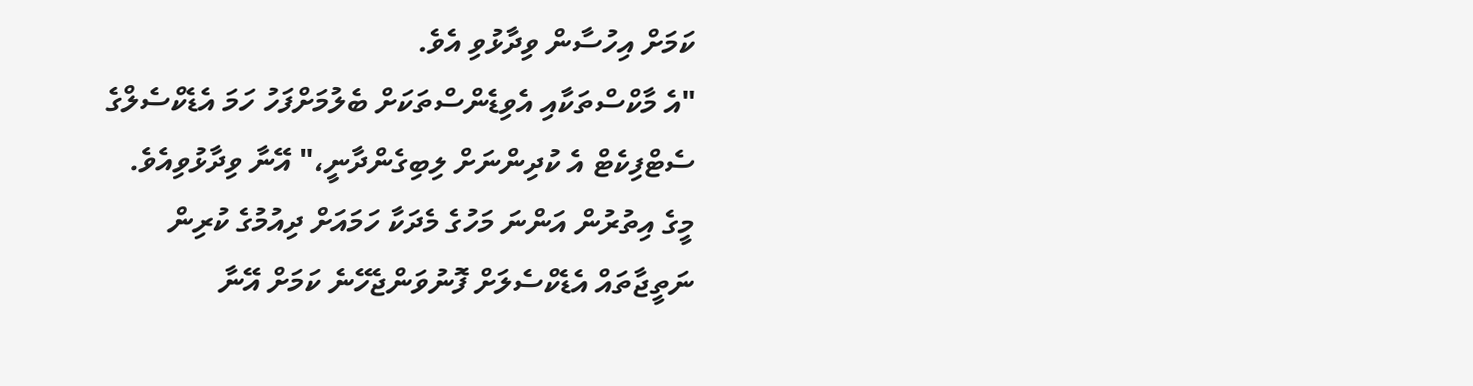ކަމަށް އިހުސާން ވިދާޅުވި އެވެ.
"އެ މާކްސްތަކާއި އެވިޑެންސްތަކަށް ބެލުމަށްފަހު ހަމަ އެޑެކްސެލްގެ ސެޓްފިކެޓް އެ ކުދިންނަށް ލިބިގެންދާނީ،" އޭނާ ވިދާޅުވިއެވެ.
މީގެ އިތުރުން އަންނަ މަހުގެ މެދަކާ ހަމައަށް ދިއުމުގެ ކުރިން ނަތީޖާތައް އެޑެކްސެލަށް ފޮނުވަންޖެހޭނެ ކަމަށް އޭނާ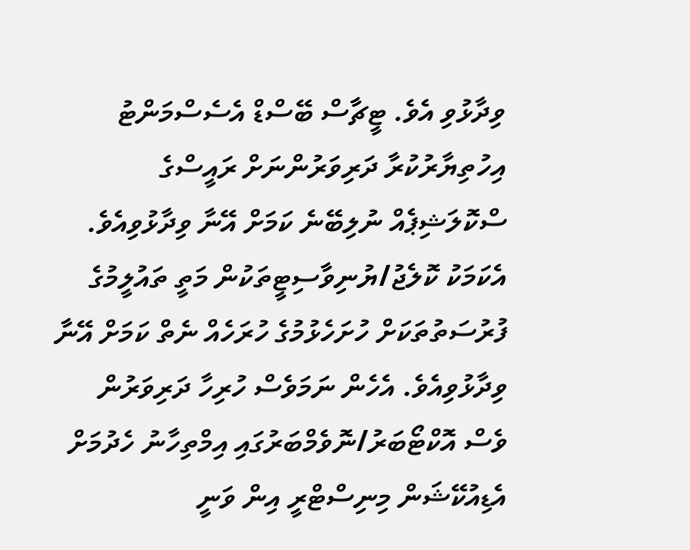ވިދާޅުވި އެވެ. ޓީޗާސް ބޭސްޑް އެސެސްމަންޓު އިހުތިޔާރުކުރާ ދަރިވަރުންނަށް ރައީސްގެ ސްކޮލަޝިޕެއް ނުލިބޭނެ ކަމަށް އޭނާ ވިދާޅުވިއެވެ. އެކަމަކު ކޮލެޖު/ޔުނިވާސިޓީތަކުން މަތީ ތައުލީމުގެ ފުރުސަތުތަކަށް ހުށަހެޅުމުގެ ހުރަހެއް ނެތް ކަމަށް އޭނާ ވިދާޅުވިއެވެ. އެހެން ނަމަވެސް ހުރިހާ ދަރިވަރުން ވެސް އޮކްޓޯބަރު/ނޮވެމްބަރުގައި އިމްތިހާނު ހެދުމަށް އެޑިއުކޭޝަން މިނިސްޓްރީ އިން ވަނީ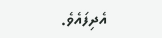އެދިފައެވެ.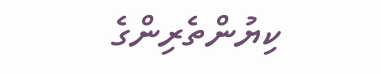ކިޔުންތެރިންގެ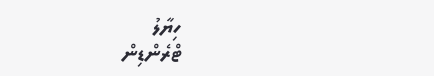ހިޔާލު
ޓްރެންޑިން